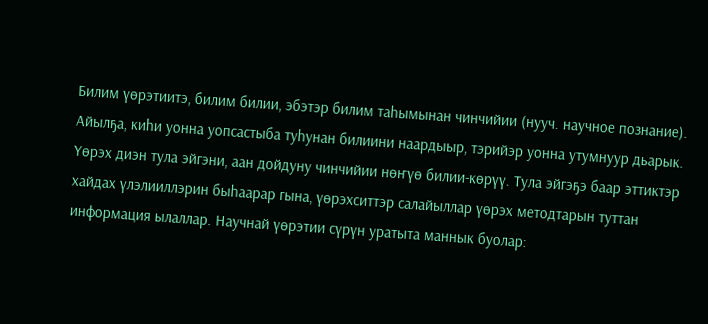Билим үөрэтиитэ, билим билии, эбэтэр билим таһымынан чинчийии (нууч. научное познание). Айылҕа, киһи уонна уопсастыба туһунан билиини наардыыр, тэрийэр уонна утумнуур дьарык. Үөрэх диэн тула эйгэни, аан дойдуну чинчийии нөҥүө билии-көрүү. Тула эйгэҕэ баар эттиктэр хайдах үлэлииллэрин быhаарар гына, үөрэхситтэр салайыллар үөрэх методтарын туттан информация ылаллар. Научнай үөрэтии сүрүн уратыта маннык буолар: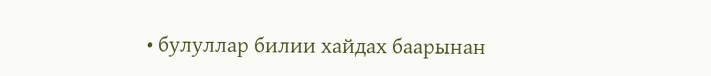• булуллар билии хайдах баарынан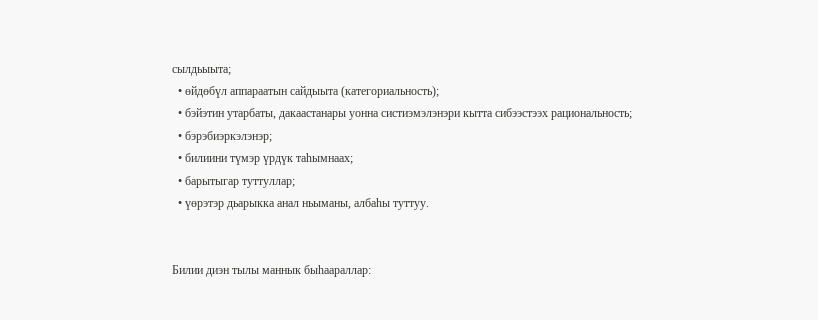сылдьыыта;
  • өйдөбүл аппараатын сайдыыта (категориальность);
  • бэйэтин утарбаты, дакаастанары уонна систиэмэлэнэри кытта сибээстээх рациональность;
  • бэрэбиэркэлэнэр;
  • билиини түмэр үрдүк таһымнаах;
  • барытыгар туттуллар;
  • үөрэтэр дьарыкка анал ньыманы, албаһы туттуу.


Билии диэн тылы маннык быһаараллар: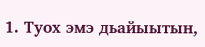1. Туох эмэ дьайыытын,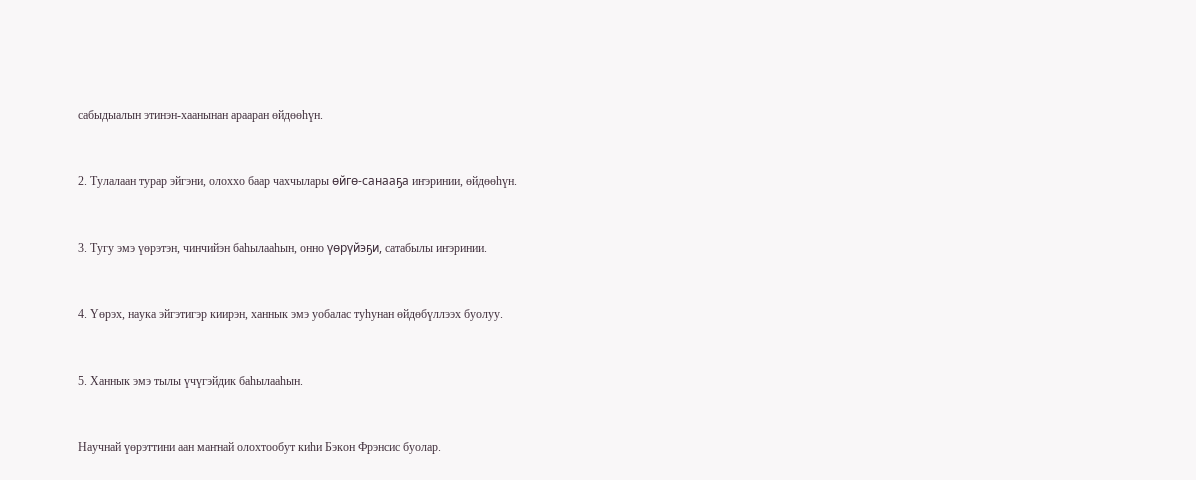сабыдыалын этинэн-хаанынан арааран өйдөөһүн.


2. Тулалаан турар эйгэни, олоххо баар чахчылары өйгө-санааҕа иҥэринии, өйдөөһүн.


3. Тугу эмэ үөрэтэн, чинчийэн баһылааһын, онно үөрүйэҕи, сатабылы иҥэринии.


4. Үөрэх, наука эйгэтигэр киирэн, ханнык эмэ уобалас туһунан өйдөбүллээх буолуу.


5. Ханнык эмэ тылы үчүгэйдик баһылааһын.


Научнай үөрэттини аан маҥнай олохтообут киһи Бэкон Фрэнсис буолар.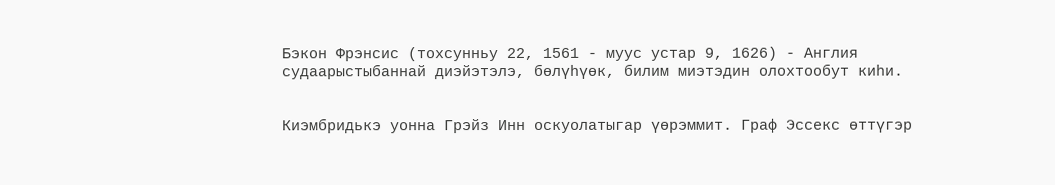Бэкон Фрэнсис (тохсунньу 22, 1561 - муус устар 9, 1626) - Англия судаарыстыбаннай диэйэтэлэ, бөлүһүөк, билим миэтэдин олохтообут киһи.


Киэмбридькэ уонна Грэйз Инн оскуолатыгар үөрэммит. Граф Эссекс өттүгэр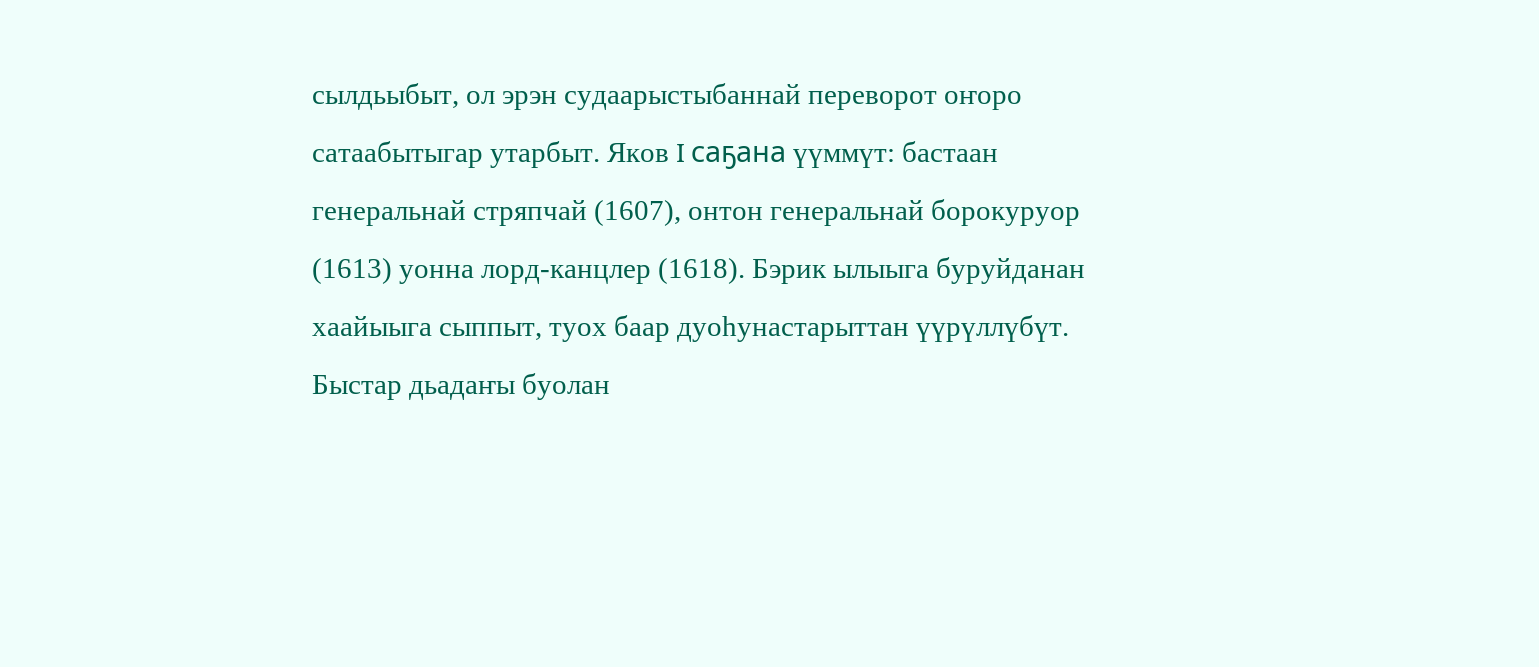сылдьыбыт, ол эрэн судаарыстыбаннай переворот оҥоро сатаабытыгар утарбыт. Яков I саҕана үүммүт: бастаан генеральнай стряпчай (1607), онтон генеральнай борокуруор (1613) уонна лорд-канцлер (1618). Бэрик ылыыга буруйданан хаайыыга сыппыт, туох баар дуоһунастарыттан үүрүллүбүт. Быстар дьадаҥы буолан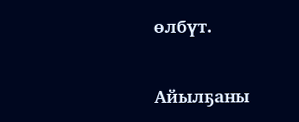өлбүт.


Айылҕаны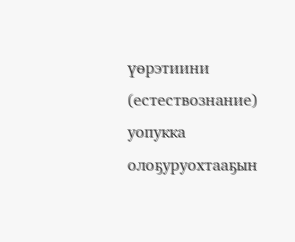үөрэтиини (естествознание) уопукка олоҕуруохтааҕын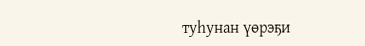туһунан үөрэҕи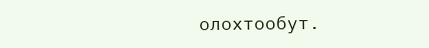олохтообут.